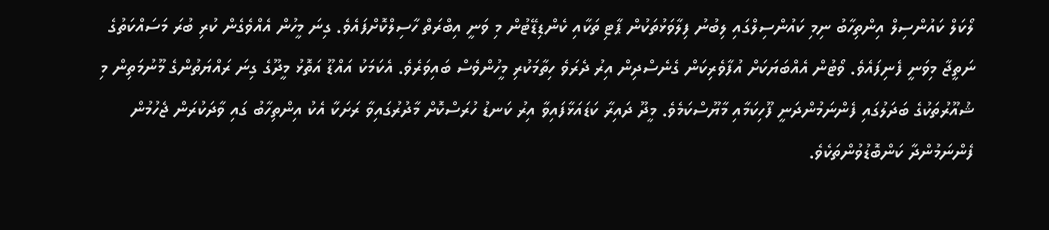ލޯކަލް ކައުންސިލް އިންތިހާބު ނިމި ކައުންސިލްގައި ލިބުނު ފިލާވަޅުތަކުން ޕާޓި ތަކާއި ކެންޑިޑޭޓުން މި ވަނީ އިބްރަތް ހާސިލްކޮށްފައެވެ. ގިނަ މީހުން އެއްވެގެން ކުރި ބުރަ މަސައްކަތުގެ ނަތީޖާ މިވަނީ ފެނިފައެވެ. ވޯޓުން އެއްބަޔަކަށް އުފާވެރިކަން ގެނެސްދިން އިރު ދެރަވެ ހިތާމަކުރި މީހުންވެސް ބައިވަރެވެ. އެކަމަކު އައްޑޫ އަތޮޅު މީދޫގެ ގިނަ ރައްޔަތުންގެ މޫނުމަތިން މި ޝުއޫރުތަކުގެ ބަދަލުގައި ފެންނަމުންދަނީ ފޫހިކަމާއި މާޔޫސްކަމެވެ. މީދޫ ދައިރާ ކަޑައަޅާފައިވާ އިރު ކަނޑު ހުރަސްކޮށް މާދުރުގައިވާ ރަށަކާ އެކު އިންތިހާބު ގައި ވާދަކުރަން ޖެހުމުން ފެންނަމުންދާ ކަންބޮޑުވުންތަކެވެ.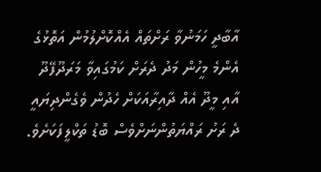އާބާދީ ހަމަނުވާ ރަށްތައް އެއްކޮށްލުމުން އަތޮޅުގެ އެންމެ މީހުން މަދު ދެރަށް ކަމުގައިވާ މަރަދޫފޭދޫ އާއި މީދޫ އެއް ދާއިރާއަކަށް ހެދުން ވެގެންދިޔައީ ދެ ރަށު ރައްޔަތުންނަށްވެސް ބޮޑު ތަކްލީފަކަށެވެ.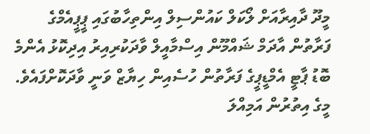މީދޫ ދާއިރާއަށް ލޯކަލް ކައުންސިލް އިންތިހާބުގައި ޕީޕީއެމްގެ ފަރާތުން އާދަމް ޝައްމޫން އިސްމާއީލް ވާދަކުރިއިރު އިދިކޮޅު އެންމެ ބޮޑު ޕާޓީ އެމްޑީޕީގެ ފަރާތުން ހުސެއިން ހިޔާޒް ވަނީ ވާދަކޮށްފައެވެ. މީގެ އިތުރުން އަމިއްލަ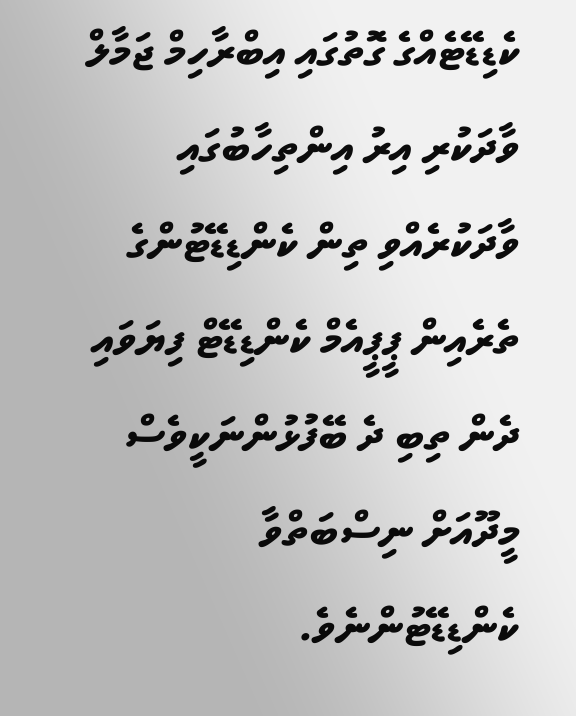ކެޑިޑޭޓެއްގެ ގޮތުގައި އިބްރާހިމް ޖަމާލް ވާދަކުރި އިރު އިންތިހާބުގައި ވާދަކުރެއްވި ތިން ކެންޑިޑޭޓުންގެ ތެރެއިން ޕީޕީއެމް ކެންޑިޑޭޓް ފިޔަވައި ދެން ތިބި ދެ ބޭފުޅުންނަކީވެސް މީދޫއަށް ނިސްބަތްވާ ކެންޑިޑޭޓުންނެވެ.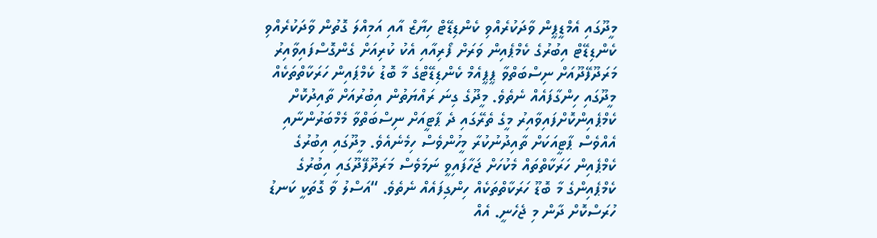މީދޫގައި އެމްޑީޕީން ވާދަކުރެއްވި ކެންޑިޑޭޓް ހިޔާޒް އާއި އަމިއްލަ ގޮތުން ވާދަކުރެއްވި ކެންޑިޑޭޓް އިބުރުގެ ކެމްޕެއިން ވަރަށް ފޯރިއާއި އެކު ކުރިއަށް ގެންގޮސްފައިވާއިރު މަރަދޫފޭދޫއަށް ނިސްބަތްވާ ޕީޕީއެމް ކެންޑިޑޭޓްގެ މާ ބޮޑު ކެމްޕައިން ހަރަކާތްތަކެއް މީދޫގައި ހިންގާފައެއް ނެތެވެ. މީދޫގެ ގިނަ ރައްޔަތުން އިބުރުއަށް ތާއިދުކޮށް ކެމްޕެއިންކޮށްފައިވާއިރު މީގެ ތެރޭގައި ދެ ޕާޓީއަށް ނިސްބަތްވާ މެމްބަރުންނާއި އެއްވެސް ޕާޓީއަކަށް ތާއިދުނުކުރާ މީހުންވެސް ހިމެނެއެވެ. މީދޫގައި އިބުރުގެ ކެމްޕެއިން ހަރަކާތްތައް މެކުހަށް ޖަހާފައިވީ ނަމަވެސް މަރަދޫފޭދޫގައި އިބުރުގެ ކެމްޕެއިންގެ މާ ބޮޑޫ ހަރަކާތްތަކެއް ހިންގިފައެއް ނެތެވެ. “އަސްލު ވާ ގޮތަކީ ކަނޑު ހުރަސްކޮށް ދާން މި ޖެހެނީ. އެއް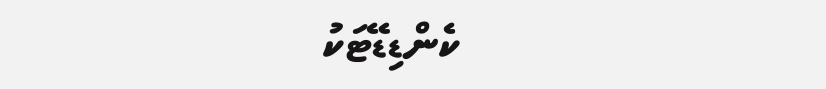ކެންޑިޑޭޓަކު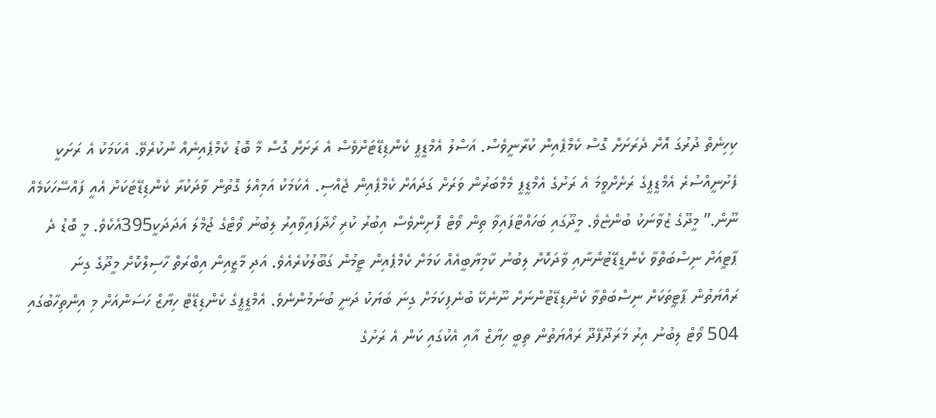ކިހިނެތް ދުރުގަ އޮށް ދެރަށަށް ގޮސް ކެމްޕެއިން ކުރާނީވެސް. އަސްލު އެމްޑީޕީ ކެންޑިޑޭޓަށްވެސް އެ ރަށަށް ގޮސް މާ ބޮޑު ކެމްޕެއިނެއް ނުކުރެވޭ. އެކަމަކު އެ ރަށަކީ ފެށުނީއްސުރެ އެމްޑީޕީގެ ރަށެށްވީމަ އެ ރަށުގެ އެމްޑީޕީ މެމްބަރުން ވަރަށް ގަދައަށް ކެމްޕެއިން ޖެއްސި. އެކަމަކު އަމިއްލަ ގޮތުން ވާދަކުރާ ކެންޑިޑޭޓަކަށް އެއީ ފައްސޭހަކަމެއް ނޫން.” މީދޫގެ ޒުވާނަކު ބުންޏެވެ. މީދޫގައި ބަހައްޓާފައިވާ ތިން ވޯޓް ފޮށިންވެސް އިބުރު ކުރި ހޯދާފައިވާއިރު ލިބުނު ވޯޓްގެ ޖުމްލަ އަދަދަކީ395އެކެވެ. މީ ބޮޑު ދެ ޕާޓީއަށް ނިސްބަތްވާ ކެންޑީޑޭޓުންނާއި ވާދަކޮށް ލިބުނު ކާމިޔާބީއެއް ކަމަށް ކެމްޕެއިން ޓީމުން ގަބޫލުކުރެއެވެ. އަދި މާޒީއިން އިބްރަތް ހާސިލްކޮށް މީދޫގެ ގިނަ ރައްޔަތުން ޕާޓީތަކަށް ނިސްބަތްވާ ކެންޑިޑޭޓުންނަށް ނޫނެކޭ ބުނެފިކަމަށް ގިނަ ބަޔަކު ދަނީ ބުނަމުންނެވެ. އެމްޑީޕީގެ ކެންޑިޑޭޓް ހިޔާޒް ހަސަންއަށް މި އިންތިހާބުގައި 504 ވޯޓް ލިބުނު އިރު މަރަދޫފޭދޫ ރައްޔަތުން ތިބީ ހިޔާޒް އާއި އެކުގައި ކަން އެ ރަށުގެ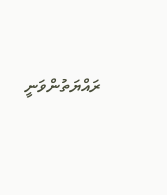ރައްޔަތުންވަނީ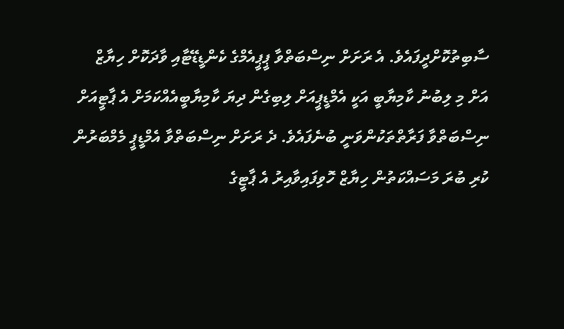ސާބިތުކޮށްދީފައެވެ. އެ ރަށަށް ނިސްބަތްވާ ޕީޕީއެމްގެ ކެންޑީޑޭޓާއި ވާދަކޮށް ހިޔާޒް އަށް މި ލިބުނު ކާމިޔާބީ އަކީ އެމްޑީޕީއަށް ލިބިގެން ދިޔަ ކާމިޔާބީއެއްކަމަށް އެ ޕާޓީއަށް ނިސްބަތްވާ ފަރާތްތަކުންވަނީ ބުނެފައެވެ. ދެ ރަށަށް ނިސްބަތްވާ އެމްޑީޕީ މެމްބަރުން ކުރި ބުރަ މަސައްކަތުން ހިޔާޒް ހޮވިފައިވާއިރު އެ ޕާޓީގެ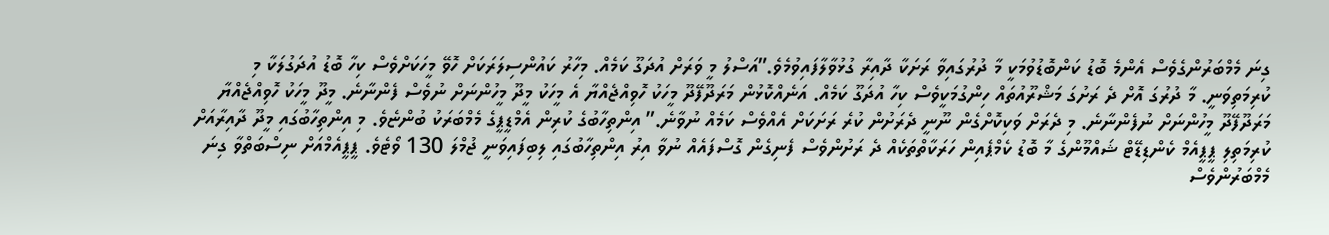ގިނަ މެމްބަރުންގެވެސް އެންމެ ބޮޑު ކަންބޮޑުވުމަކީ މާ ދުރުގައިވާ ރަށަކާ ދާއިރާ ގުޅުވާލާފައިވުމެވެ.”އަސްލު މީ ވަރަށް އުދަގޫ ކަމެއް. މިހާރު ކައުންސިލަރަކަށް ހޮވޭ މީހަކަށްވެސް ކިހާ ބޮޑު އުދަގުލަކާ މި ކުރިމަތިވަނީ. މާ ދުރުގަ އޮށް ދެ ރަށުގަ މަޝްރޫއުތައް ހިންގުމަކީވެސް ކިހާ އުދަގޫ ކަމެއް. އަނެއްކޮޅުން މަރަދޫފޭދޫ މީހަކު ހޮވިއްޖެއްޔާ އެ މީހަކު މީދޫ މީހުންނަށް ނުވެސް ފެންނާނެ. މީދޫ މީހަކު ހޮވިއްޖެއްޔާ މަރަދޫފޭދޫ މީހުންނަށް ނުފެންނާނެ. މި ދެރަށް ވަކިކޮށްގެން ނޫނީ ދެރަށުން ކުރެ ރަށަކަށް އެއްވެސް ކަމެއް ނުވާނެ.” އިންތިހާބުގެ ކުރިން އެމްޑީޕީގެ މެމްބަރަކު ބުންޏެވެ. މި އިންތިހާބުގައި މީދޫ ދާއިރާއަށް ކުރިމަތިލި ޕީޕީއެމް ކެންޑިޑޭޓް ޝައްމޫންގެ މާ ބޮޑު ކެމްޕެއިން ހަރަކާތްތަކެއް ދެ ރަށުންވެސް ފެނިގެން ގޮސްފައެއް ނުވާ އިރު އިންތިހާބުގައި ލިބިފައިވަނީ ޖުމްލަ 130 ވޯޓެވެ. ޕީޕީއެމްއަށް ނިސްބަތްވާ ގިނަ މެމްބަރުންވެސް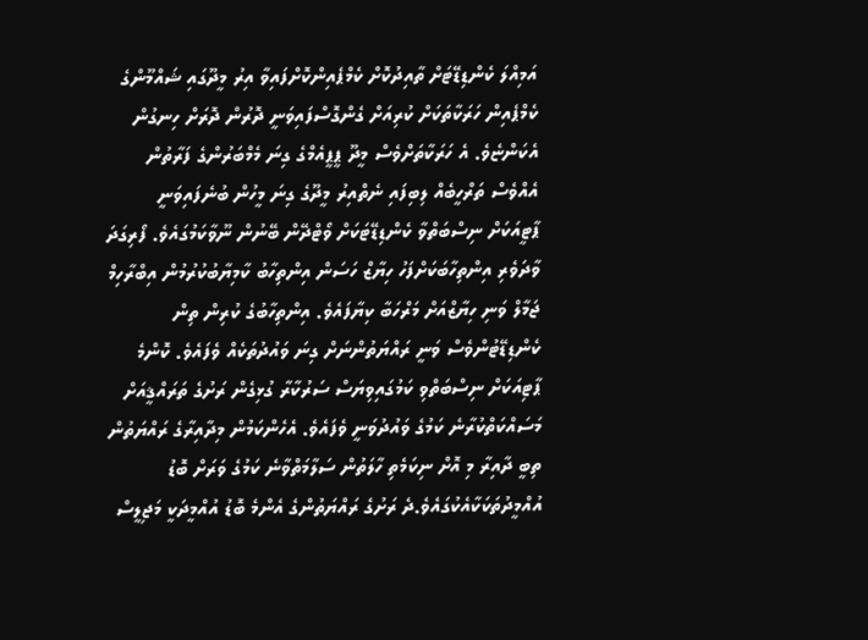އަމިއްލަ ކެންޑިޑޭޓަށް ތާއިދުކޮށް ކެމްޕެއިންކޮށްފައިވާ އިރު މީދޫގައި ޝައްމޫންގެ ކެމްޕެއިން ހަރަކާތަކަށް ކުރިއަށް ގެންގޮސްފައިވަނީ ދޮރުން ދޮރަށް ހިނގުން އެކަންޏެވެ. އެ ހަރަކާތަށްވެސް މީދޫ ޕީޕީއެމްގެ ގިނަ މެމްބަރުންގެ ފަރާތުން އެއްވެސް ތަރްހީބެއް ލިބިފައި ނެތްއިރު މީދޫގެ ގިނަ މީހުން ބުނެފައިވަނީ ޕާޓީއަކަށް ނިސްބަތްވާ ކެންޑިޑޭޓަކަށް ވޯޓްދޭން ބޭނުން ނޫވާކަމުގައެވެ. ފޯރިގަދަ ވާދަވެރި އިންތިހާބަކަށްފަހު ހިޔާޒް ހަސަން އިންތިހާބު ކާމިޔާބުކުރުމުން އިބްރާހިމް ޖަމާލް ވަނި ހިޔާޒްއަށް މަރްހަބާ ކިޔާފައެވެ. އިންތިހާބުގެ ކުރިން ތިން ކެންޑިޑޭޓުންވެސް ވަނީ ރައްޔަތުންނަށް ގިނަ ވައުދުތަކެއް ވެފައެވެ. ކޮންމެ ޕާޓިއަކަށް ނިސްބަތްވި ކަމުގައިވިޔަސް ސަރުކާރާ ގުޅިގެން ރަށުގެ ތަރައްޤީއަށް މަސައްކަތްކުރާނެ ކަމުގެ ވައުދުވަނީ ވެފައެވެ. އެހެންކަމުން މިދާއިރާގެ ރައްޔަތުން ތިބީ ދާއިރާ މި އޮށް ނިކަމެތި ހާލަތުން ސަލާމަތްވާނެ ކަމުގެ ވަރަށް ބޮޑު އުއްމީދުތަކަކާއެކުގައެވެ.ދެ ރަށުގެ ރައްޔަތުންގެ އެންމެ ބޮޑު އުއްމީދަކީ މަޖިލީސް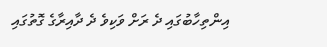އިންތިހާބުގައި ދެ ރަށް ވަކިވެ ދެ ދާއިރާގެ ގޮތުގައި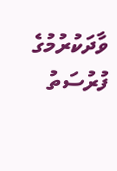ވާދަކުރުމުގެ ފުރުސަތު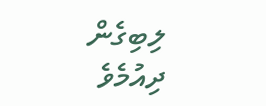ލިބިގެން ދިއުމެވެ